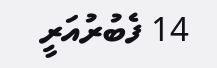14 ފެބުރުއަރީ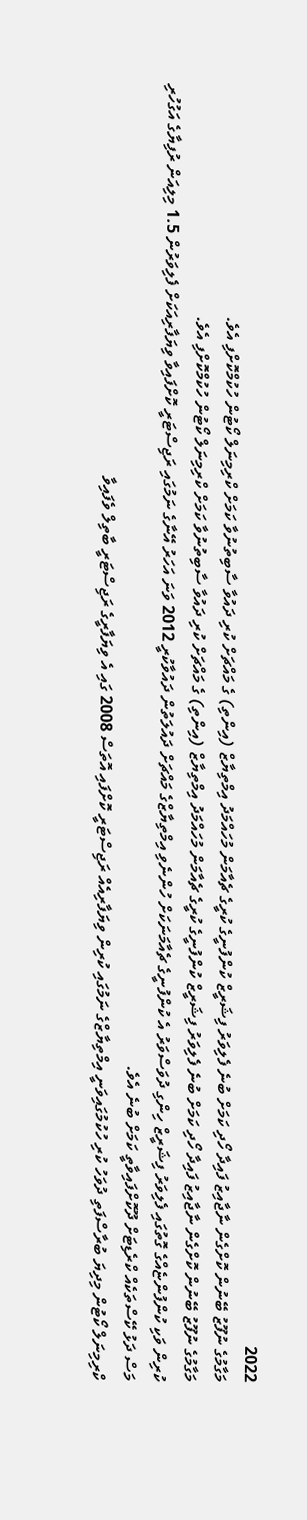2022
މަގާމުގެ ނުފޫޒު ބޭނުން ކޮށްގެން ނާޖާއިޒު ފައިދާ ހޯދި ކަމަށް ބުނެ ފެލިވަރު ފިޝަރީޒް ކުންފުނީގެ ކުރީގެ ޗެއާމަން މުހައްމަދު އިމްތިޔާޒް (އިންތި) ގެ މައްޗަށް ކުރި ދައުވާ ސާބިތުނުވާ ކަމަށް ކްރިމިނަލް ކޯޓުން ހުކުމްކޮށްފި އެވެ.
މަގާމުގެ ނުފޫޒު ބޭނުން ކޮށްގެން ނާޖާއިޒު ފައިދާ ހޯދި ކަމަށް ބުނެ ފެލިވަރު ފިޝަރީޒް ކުންފުނީގެ ކުރީގެ ޗެއާމަން މުހައްމަދު އިމްތިޔާޒް (އިންތި) ގެ މައްޗަށް ކުރި ދައުވާ ސާބިތުނުވާ ކަމަށް ކްރިމިނަލް ކޯޓުން ހުކުމްކޮށްފި އެވެ.
ކުރިން ވަކި ކުންފުންޏެއްގެ ގޮތުގައި ފެލިވަރު ފިޝަރީޒް ހިންގި ދުވަސްވަރު އެ ކުންފުނީގެ ޗެއާމަނަކަށް ހުންނެވި އިމްތިޔާޒްގެ މައްޗަށް ދައުލަތުން ދައުވާކުރީ 2012 ވަނަ އަހަރު އޭނާގެ ނަމުގައި ރަޖިސްޓަރީ ކޮށްފައިވާ ވިޔަފާރިއަކަށް ފެލިވަރުން 1.5 މިލިއަން ރުފިޔާގެ އަގުހުރި މަސް ދަޅު ކޭސްތަކެއް ކްރެޑިޓަށް ދޫކޮށްފައިވާތީ ކަމަށް ބުނެ އެވެ.
ކްރިމިނަލް ކޯޓުން މިދިޔަ ބުރާސްފަތި ދުވަހު ކުރި ހުކުމުގައިވަނީ އިމްތިޔާޒްގެ ނަމުގައި ކުރިން ވިޔަފާރިއެއް ރަޖިސްޓަރީ ކޮށްފައި އޮތަސް 2008 ގައި އެ ވިޔަފާރީގެ ރަޖިސްޓަރީ ބާތިލް ވެފައިވާ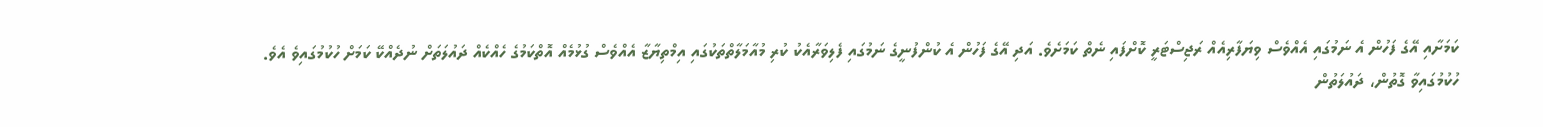ކަމަށާއި އޭގެ ފަހުން އެ ނަމުގައި އެއްވެސް ވިޔަފާރިއެއް ރަޖިސްޓަރީ ކޮށްފައި ނެތް ކަމަށެވެ. އަދި އޭގެ ފަހުން އެ ކުންފުނީގެ ނަމުގައި ފެލިވަރާއެކު ކުރި މުއާމަލާތްތަކުގައި އިމްތިޔާޒާ އެއްވެސް ގުޅުމެއް އޮތްކަމުގެ ހެއްކެއް ދައުލަތަށް ނުދެއްކޭ ކަމަށް ހުކުމުގައިވެ އެވެ.
ހުކުމުގައިވާ ގޮތުން، ދައުލަތުން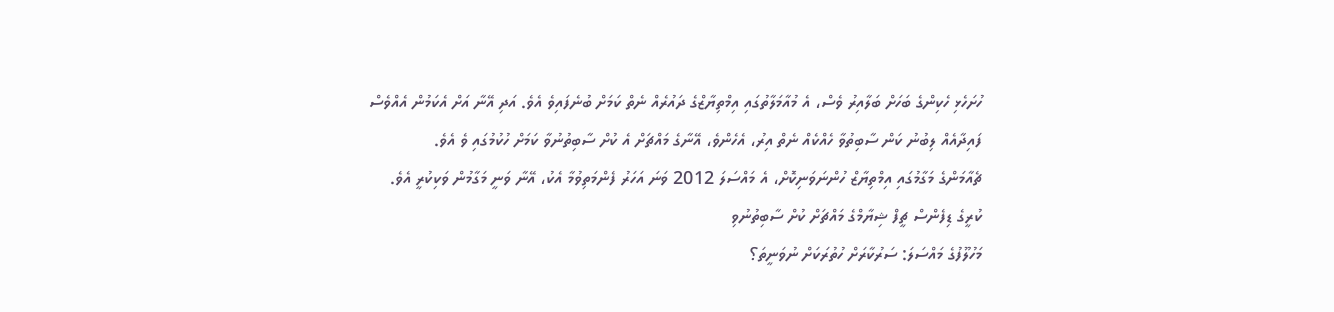ހުށަހެޅި ހެކިންގެ ބަހަށް ބަލާއިރު ވެސް، އެ މުއާމަލާތުގައި އިމްތިޔާޒްގެ ދައުރެއް ނެތް ކަމަށް ބުނެފައިވެ އެވެ. އަދި އޭނާ އަށް އެކަމުން އެއްވެސް ފައިދާއެއް ލިބުނު ކަން ސާބިތުވާ ހެއްކެއް ނެތް އިރު، އެހެންވެ، އޭނާގެ މައްޗަށް އެ ކުށް ސާބިތުނުވާ ކަމަށް ހުކުމުގައި ވެ އެވެ.
ޗެއާމަންގެ މަގާމުގައި އިމްތިޔާޒް ހުންނަވަނިކޮށް، އެ މައްސަލަ 2012 ވަނަ އަހަރު ފެންމަތިވުމާ އެކު، އޭނާ ވަނީ މަގާމުން ވަކިކުރީ އެވެ.
ކުރީގެ ޑިފެންސް ޗީފް ޝިޔާމްގެ މައްޗަށް ކުށް ސާބިތުނުވި
މަހުލޫފުގެ މައްސަލަ: ސަރުކާރަށް ހުތުރަކަށް ނުވަނީތަ؟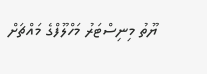ޔޫތު މިނިސްޓަރު މަހްލޫފްގެ މައްޗަށް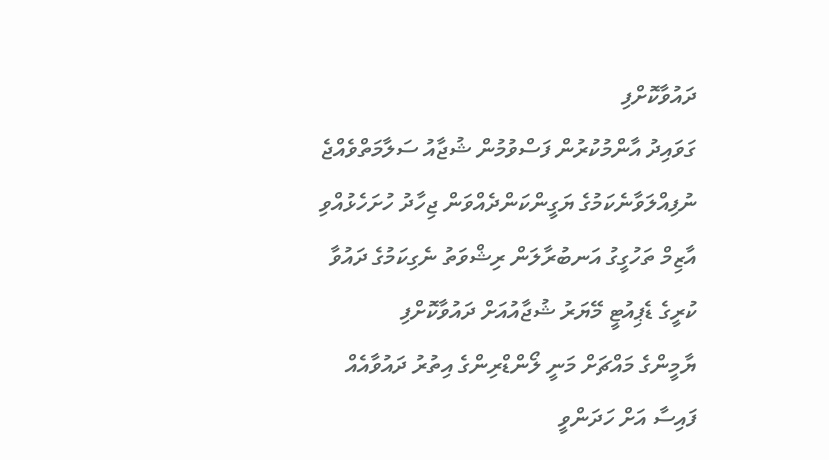ދައުވާކޮށްފި
ގަވައިދު އާންމުކުރުން ފަސްވުމުން ޝުޖާއު ސަލާމަތްވެއްޖެ
ނުފިއްލަވާނެކަމުގެ ޔަގީންކަންދެއްވަން ޖިހާދު ހުށަހެޅުއްވި
އާޒިމް ތަހުގީގު އަނބުރާލަން ރިޝްވަތު ނެގިކަމުގެ ދައުވާ
ކުރީގެ ޑެޕިއުޓީ މޭޔަރު ޝުޖާއުއަށް ދައުވާކޮށްފި
ޔާމީންގެ މައްޗަށް މަނީ ލޯންޑްރިންގެ އިތުރު ދައުވާއެއް
ފައިސާ އަށް ހަދަންވީ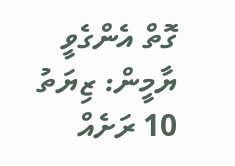ގޮތް އެންގެވީ ޔާމީން: ޒިޔަތު
10 ރަށެއް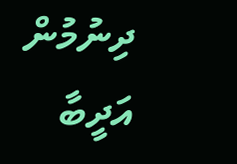ދިނުމުން އަދީބާ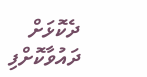ދެކޮޅަށް ދައުވާކޮށްފި